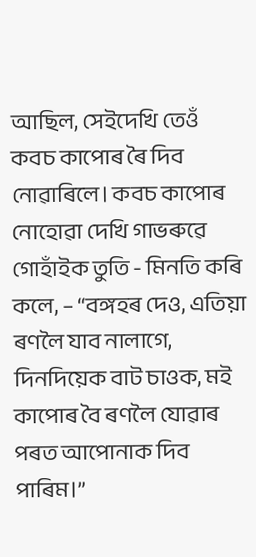আছিল, সেইদেখি তেওঁ কবচ কাপোৰ ৰৈ দিব নোৱাৰিলে। কবচ কাপোৰ নোহোৱা দেখি গাভৰুৱে গোহাঁইক তুতি - মিনতি কৰি কলে, – “বঙ্গহৰ দেও, এতিয়া ৰণলৈ যাব নালাগে, দিনদিয়েক বাট চাওক, মই কাপোৰ বৈ ৰণলৈ যোৱাৰ পৰত আপোনাক দিব পাৰিম।”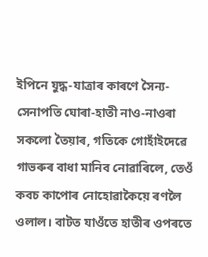ইপিনে যুদ্ধ-যাত্ৰাৰ কাৰণে সৈন্য- সেনাপতি ঘোৰা-হাতী নাও-নাওৰা সকলো তৈয়াৰ, গতিকে গোহাঁইদেৱে গাভৰুৰ বাধা মানিব নোৱাৰিলে, তেওঁ কবচ কাপোৰ নোহোৱাকৈয়ে ৰণলৈ ওলাল। বাটত যাওঁতে হাতীৰ ওপৰতে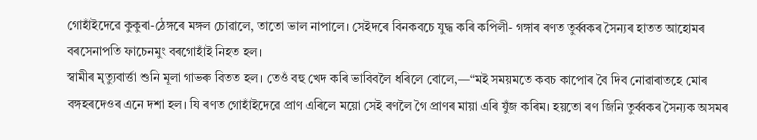গোহাঁইদেৱে কুকুৰা-ঠেঙ্গৰে মঙ্গল চোৱালে, তাতো ভাল নাপালে। সেইদৰে বিনকবচে যুদ্ধ কৰি কপিলী- গঙ্গাৰ ৰণত তুৰ্ব্বকৰ সৈন্যৰ হাতত আহোমৰ বৰসেনাপতি ফাচেনমুং বৰগোহাঁই নিহত হল।
স্বামীৰ মৃত্যুবাৰ্ত্তা শুনি মূলা গাভৰু বিতত হল। তেওঁ বহু খেদ কৰি ভাবিবলৈ ধৰিলে বোলে,—“মই সময়মতে কবচ কাপোৰ বৈ দিব নোৱাৰাতহে মোৰ বঙ্গহৰদেওৰ এনে দশা হল। যি ৰণত গোহাঁইদেৱে প্ৰাণ এৰিলে ময়ো সেই ৰণলৈ গৈ প্ৰাণৰ মায়া এৰি যুঁজ কৰিম। হয়তো ৰণ জিনি তুৰ্ব্বকৰ সৈন্যক অসমৰ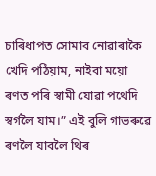চাৰিধাপত সোমাব নোৱাৰাকৈ খেদি পঠিয়াম, নাইবা ময়ো ৰণত পৰি স্বামী যোৱা পথেদি স্বৰ্গলৈ যাম।” এই বুলি গাভৰুৱে ৰণলৈ যাবলৈ থিৰ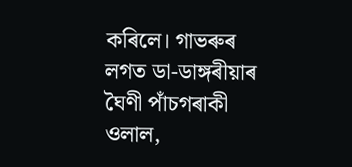কৰিলে। গাভৰুৰ লগত ডা-ডাঙ্গৰীয়াৰ ঘৈণী পাঁচগৰাকী ওলাল,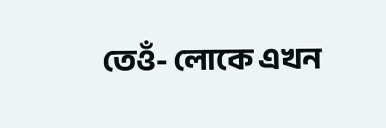তেওঁ- লোকে এখন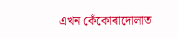এখন কেঁকোৰাদোলাত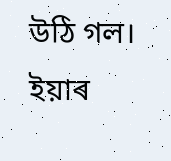উঠি গল। ইয়াৰ